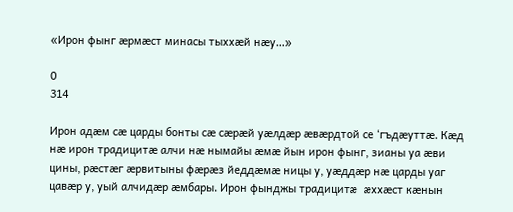«Ирон фынг æрмæст минасы тыххæй нæу…»

0
314

Ирон адæм сæ царды бонты сæ сæрæй уæлдæр æвæрдтой се ‘гъдæуттæ. Кæд нæ ирон традицитæ алчи нæ нымайы æмæ йын ирон фынг, зианы уа æви цины, рæстæг æрвитыны фæрæз йеддæмæ ницы у, уæддæр нæ царды уаг цавæр у, уый алчидæр æмбары. Ирон фынджы традицитæ æххæст кæнын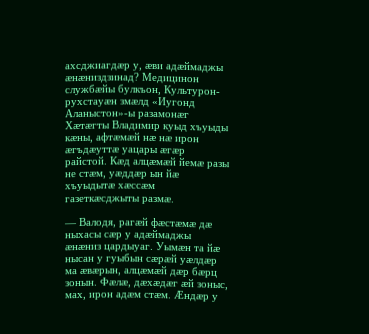ахсджиагдæр у, æви адæймаджы æнæниздзинад? Медицинон службæйы булкъон, Культурон-рухстауæн змæлд «Иугонд Аланыстон»-ы разамонæг Хæтæгты Владимир куыд хъуыды кæны, афтæмæй нæ нæ ирон æгъдæуттæ уацары æгæр райстой. Кæд алцæмæй йемæ разы не стæм, уæддæр ын йæ хъуыдытæ хæссæм газеткæсджыты размæ.

— Валодя, рагæй фæстæмæ дæ ныхасы сæр у адæймаджы æнæниз цардыуаг. Уымæн та йæ нысан у гуыбын сæрæй уæлдæр ма æвæрын, алцæмæй дæр бæрц зонын. Фæлæ, дæхæдæг æй зоныс, мах, ирон адæм стæм. Æндæр у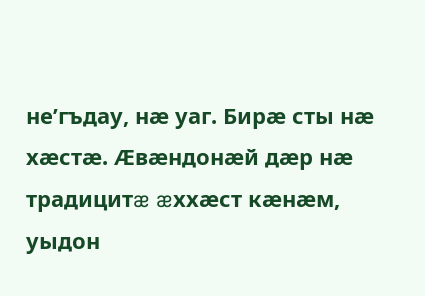не’гъдау, нæ уаг. Бирæ сты нæ хæстæ. Æвæндонæй дæр нæ традицитæ æххæст кæнæм, уыдон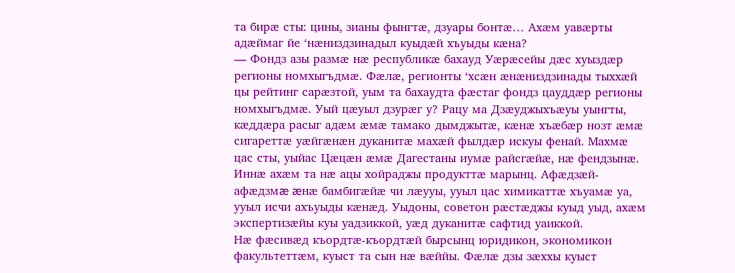та бирæ сты: цины, зианы фынгтæ, дзуары бонтæ… Ахæм уавæрты адæймаг йе ‘нæниздзинадыл куыдæй хъуыды кæна?
— Фондз азы размæ нæ республикæ бахауд Уæрæсейы дæс хуыздæр регионы номхыгъдмæ. Фæлæ, регионты ‘хсæн æнæниздзинады тыххæй цы рейтинг сарæзтой, уым та бахаудта фæстаг фондз цауддæр регионы номхыгъдмæ. Уый цæуыл дзурæг у? Рацу ма Дзæуджыхъæуы уынгты, кæддæра расыг адæм æмæ тамако дымджытæ, кæнæ хъæбæр нозт æмæ сигареттæ уæйгæнæн дуканитæ махæй фылдæр искуы фенай. Махмæ цас сты, уыйас Цæцæн æмæ Дагестаны иумæ райсгæйæ, нæ фендзынæ. Иннæ ахæм та нæ ацы хойраджы продукттæ марынц. Афæдзæй-афæдзмæ æнæ бамбигæйæ чи лæууы, ууыл цас химикаттæ хъуамæ уа, ууыл исчи ахъуыды кæнæд. Уыдоны, советон рæстæджы куыд уыд, ахæм экспертизæйы куы уадзиккой, уæд дуканитæ сафтид уаиккой.
Нæ фæсивæд къордтæ-къордтæй бырсынц юридикон, экономикон факультеттæм, куыст та сын нæ вæййы. Фæлæ дзы зæххы куыст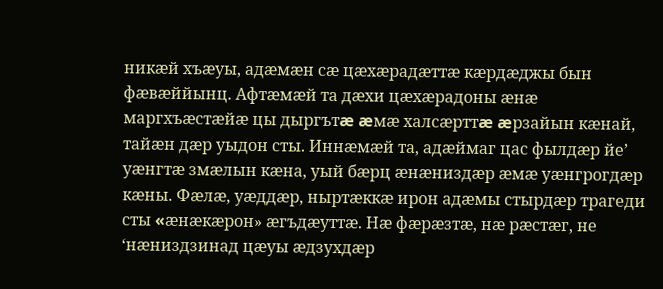никæй хъæуы, адæмæн сæ цæхæрадæттæ кæрдæджы бын фæвæййынц. Афтæмæй та дæхи цæхæрадоны æнæ маргхъæстæйæ цы дыргътæ æмæ халсæрттæ æрзайын кæнай, тайæн дæр уыдон сты. Иннæмæй та, адæймаг цас фылдæр йе’ уæнгтæ змæлын кæна, уый бæрц æнæниздæр æмæ уæнгрогдæр кæны. Фæлæ, уæддæр, ныртæккæ ирон адæмы стырдæр трагеди сты «æнæкæрон» æгъдæуттæ. Нæ фæрæзтæ, нæ рæстæг, не ‘нæниздзинад цæуы æдзухдæр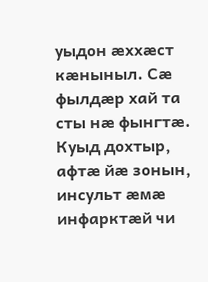уыдон æххæст кæныныл. Сæ фылдæр хай та сты нæ фынгтæ. Куыд дохтыр, афтæ йæ зонын, инсульт æмæ инфарктæй чи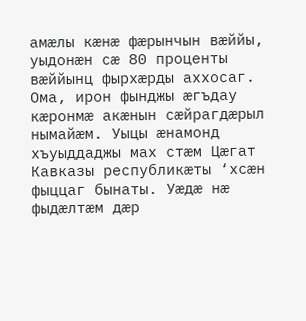амæлы кæнæ фæрынчын вæййы, уыдонæн сæ 80 проценты вæййынц фырхæрды аххосаг. Ома, ирон фынджы æгъдау кæронмæ акæнын сæйрагдæрыл нымайæм. Уыцы æнамонд хъуыддаджы мах стæм Цæгат Кавказы республикæты ‘хсæн фыццаг бынаты. Уæдæ нæ фыдæлтæм дæр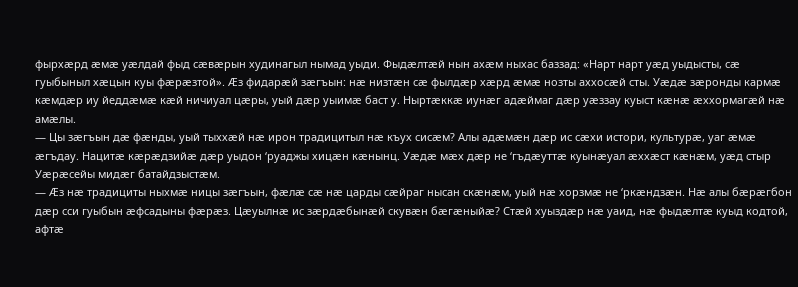фырхæрд æмæ уæлдай фыд сæвæрын худинагыл нымад уыди. Фыдæлтæй нын ахæм ныхас баззад: «Нарт нарт уæд уыдысты, сæ гуыбыныл хæцын куы фæрæзтой». Æз фидарæй зæгъын: нæ низтæн сæ фылдæр хæрд æмæ нозты аххосæй сты. Уæдæ зæронды кармæ кæмдæр иу йеддæмæ кæй ничиуал цæры, уый дæр уыимæ баст у. Ныртæккæ иунæг адæймаг дæр уæззау куыст кæнæ æххормагæй нæ амæлы.
— Цы зæгъын дæ фæнды, уый тыххæй нæ ирон традицитыл нæ къух сисæм? Алы адæмæн дæр ис сæхи истори, культурæ, уаг æмæ æгъдау. Нацитæ кæрæдзийæ дæр уыдон ‘руаджы хицæн кæнынц. Уæдæ мæх дæр не ‘гъдæуттæ куынæуал æххæст кæнæм, уæд стыр Уæрæсейы мидæг батайдзыстæм.
— Æз нæ традициты ныхмæ ницы зæгъын, фæлæ сæ нæ царды сæйраг нысан скæнæм, уый нæ хорзмæ не ‘ркæндзæн. Нæ алы бæрæгбон дæр сси гуыбын æфсадыны фæрæз. Цæуылнæ ис зæрдæбынæй скувæн бæгæныйæ? Стæй хуыздæр нæ уаид, нæ фыдæлтæ куыд кодтой, афтæ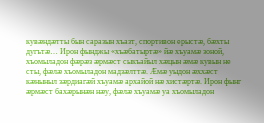кувæндæтты бын саразын хъазт, спортивон ерыстæ, бæхты дугътæ… Ирон фынджы «хъæбатыртæ» йæ хъуамæ зоной, хъомыладон фæрæз æрмæст сыкъайыл хæцын æмæ кувын не сты, фæлæ хъомыладон мадзæлттæ. Æмæ уыдон æххæст кæныныл зæрдиагæй хъуамæ архайой нæ хистæртæ. Ирон фынг æрмæст бахæрынæн нæу, фæлæ хъуамæ уа хъомыладон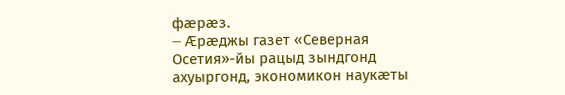фæрæз.
— Æрæджы газет «Северная Осетия»-йы рацыд зындгонд ахуыргонд, экономикон наукæты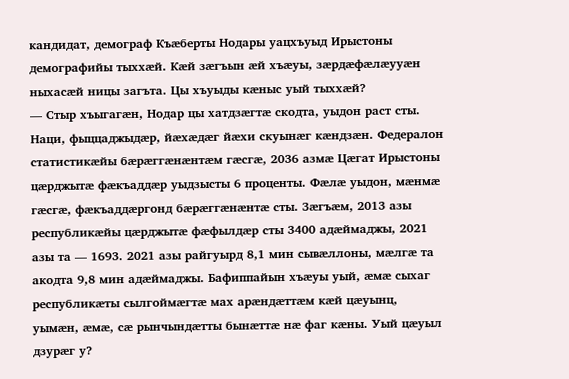кандидат, демограф Къæберты Нодары уацхъуыд Ирыстоны демографийы тыххæй. Кæй зæгъын æй хъæуы, зæрдæфæлæууæн ныхасæй ницы загъта. Цы хъуыды кæныс уый тыххæй?
— Стыр хъыгагæн, Нодар цы хатдзæгтæ скодта, уыдон раст сты. Наци, фыццаджыдæр, йæхæдæг йæхи скуынæг кæндзæн. Федералон статистикæйы бæрæггæнæнтæм гæсгæ, 2036 азмæ Цæгат Ирыстоны цæрджытæ фæкъаддæр уыдзысты 6 проценты. Фæлæ уыдон, мæнмæ гæсгæ, фæкъаддæргонд бæрæггæнæнтæ сты. Зæгъæм, 2013 азы республикæйы цæрджытæ фæфылдæр сты 3400 адæймаджы, 2021 азы та — 1693. 2021 азы райгуырд 8,1 мин сывæллоны, мæлгæ та акодта 9,8 мин адæймаджы. Бафиппайын хъæуы уый, æмæ сыхаг республикæты сылгоймæгтæ мах арæндæттæм кæй цæуынц, уымæн, æмæ, сæ рынчындæтты бынæттæ нæ фаг кæны. Уый цæуыл дзурæг у?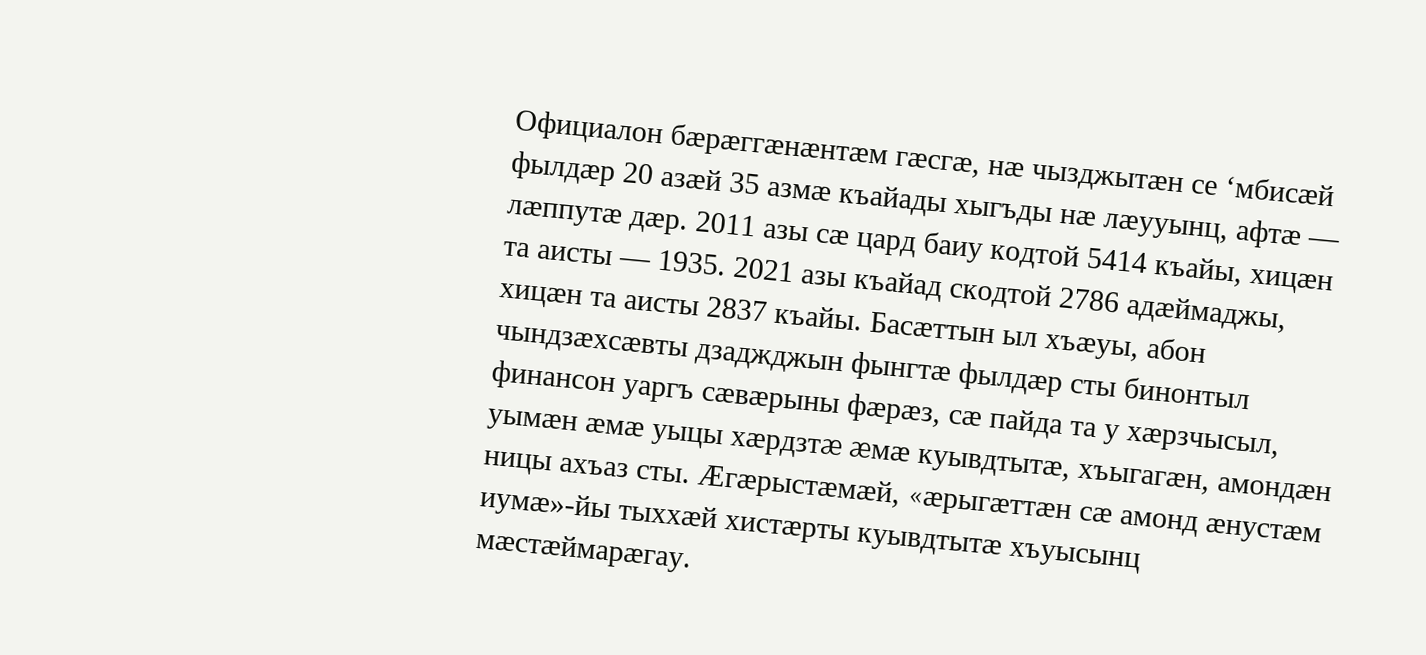Официалон бæрæггæнæнтæм гæсгæ, нæ чызджытæн се ‘мбисæй фылдæр 20 азæй 35 азмæ къайады хыгъды нæ лæууынц, афтæ — лæппутæ дæр. 2011 азы сæ цард баиу кодтой 5414 къайы, хицæн та аисты — 1935. 2021 азы къайад скодтой 2786 адæймаджы, хицæн та аисты 2837 къайы. Басæттын ыл хъæуы, абон чындзæхсæвты дзаджджын фынгтæ фылдæр сты бинонтыл финансон уаргъ сæвæрыны фæрæз, сæ пайда та у хæрзчысыл, уымæн æмæ уыцы хæрдзтæ æмæ куывдтытæ, хъыгагæн, амондæн ницы ахъаз сты. Æгæрыстæмæй, «æрыгæттæн сæ амонд æнустæм иумæ»-йы тыххæй хистæрты куывдтытæ хъуысынц мæстæймарæгау.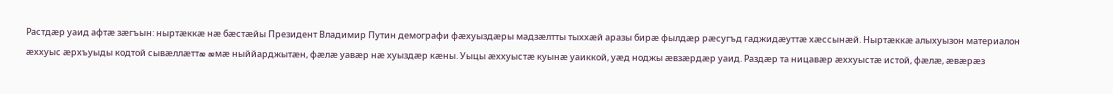Растдæр уаид афтæ зæгъын: ныртæккæ нæ бæстæйы Президент Владимир Путин демографи фæхуыздæры мадзæлтты тыххæй аразы бирæ фылдæр рæсугъд гаджидæуттæ хæссынæй. Ныртæккæ алыхуызон материалон æххуыс æрхъуыды кодтой сывæллæттæ æмæ ныййарджытæн, фæлæ уавæр нæ хуыздæр кæны. Уыцы æххуыстæ куынæ уаиккой, уæд ноджы æвзæрдæр уаид. Раздæр та ницавæр æххуыстæ истой, фæлæ, æвæрæз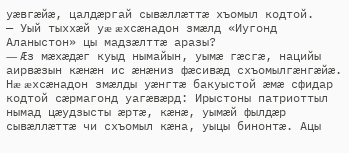уæвгæйæ, цалдæргай сывæллæттæ хъомыл кодтой.
— Уый тыххæй уæ æхсæнадон змæлд «Иугонд Аланыстон» цы мадзæлттæ аразы?
— Æз мæхæдæг куыд нымайын, уымæ гæсгæ, нацийы аирвæзын кæнæн ис æнæниз фæсивæд схъомылгæнгæйæ. Нæ æхсæнадон змæлды уæнгтæ бакуыстой æмæ сфидар кодтой сæрмагонд уагæвæрд: Ирыстоны патриоттыл нымад цæудзысты æртæ, кæнæ, уымæй фылдæр сывæллæттæ чи схъомыл кæна, уыцы бинонтæ. Ацы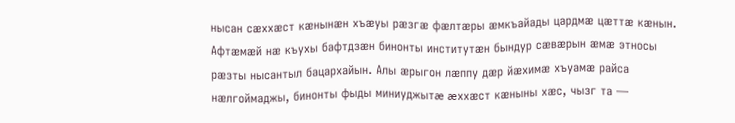нысан сæххæст кæнынæн хъæуы рæзгæ фæлтæры æмкъайады цардмæ цæттæ кæнын. Афтæмæй нæ къухы бафтдзæн бинонты институтæн бындур сæвæрын æмæ этносы рæзты нысантыл бацархайын. Алы æрыгон лæппу дæр йæхимæ хъуамæ райса нæлгоймаджы, бинонты фыды миниуджытæ æххæст кæныны хæс, чызг та —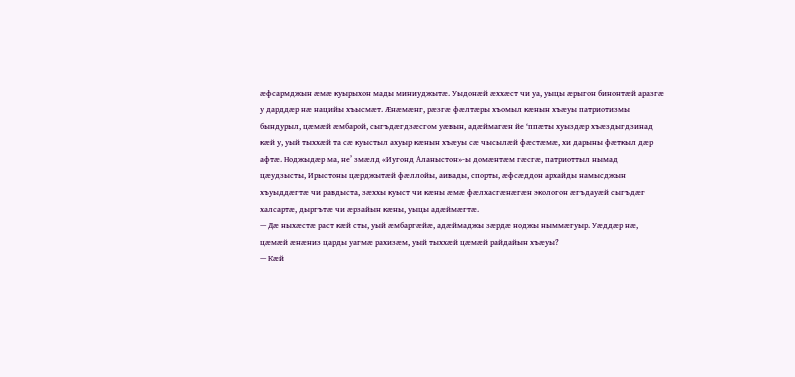æфсармджын æмæ куырыхон мады миниуджытæ. Уыдонæй æххæст чи уа, уыцы æрыгон бинонтæй аразгæ у дарддæр нæ нацийы хъысмæт. Æнæмæнг, рæзгæ фæлтæры хъомыл кæнын хъæуы патриотизмы бындурыл, цæмæй æмбарой, сыгъдæгдзæсгом уæвын, адæймагæн йе ‘ппæты хуыздæр хъæздыгдзинад кæй у, уый тыххæй та сæ куыстыл ахуыр кæнын хъæуы сæ чысылæй фæстæмæ, хи дарыны фæткыл дæр афтæ. Ноджыдæр ма, не’ змæлд «Иугонд Аланыстон»-ы домæнтæм гæсгæ, патриоттыл нымад цæудзысты, Ирыстоны цæрджытæй фæллойы, аивады, спорты, æфсæддон архайды намысджын хъуыддæгтæ чи равдыста, зæххы куыст чи кæны æмæ фæлхасгæнæгæн экологон æгъдауæй сыгъдæг халсартæ, дыргътæ чи æрзайын кæны, уыцы адæймæгтæ.
— Дæ ныхæстæ раст кæй сты, уый æмбаргæйæ, адæймаджы зæрдæ ноджы ныммæгуыр. Уæддæр нæ, цæмæй æнæниз царды уагмæ рахизæм, уый тыххæй цæмæй райдайын хъæуы?
— Кæй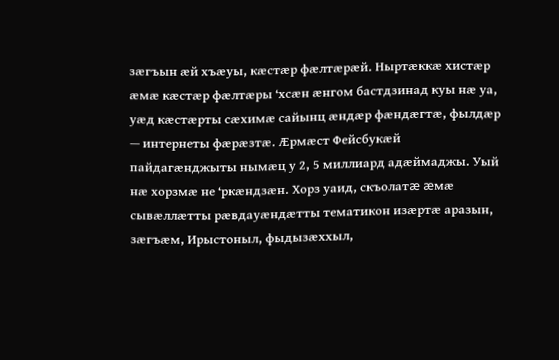зæгъын æй хъæуы, кæстæр фæлтæрæй. Ныртæккæ хистæр æмæ кæстæр фæлтæры ‘хсæн æнгом бастдзинад куы нæ уа, уæд кæстæрты сæхимæ сайынц æндæр фæндæгтæ, фылдæр — интернеты фæрæзтæ. Æрмæст Фейсбукæй пайдагæнджыты нымæц у 2, 5 миллиард адæймаджы. Уый нæ хорзмæ не ‘ркæндзæн. Хорз уаид, скъолатæ æмæ сывæллæтты рæвдауæндæтты тематикон изæртæ аразын, зæгъæм, Ирыстоныл, фыдызæххыл,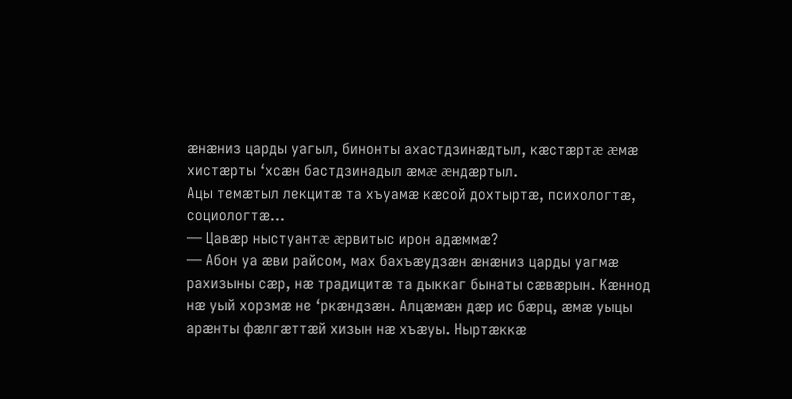æнæниз царды уагыл, бинонты ахастдзинæдтыл, кæстæртæ æмæ хистæрты ‘хсæн бастдзинадыл æмæ æндæртыл.
Ацы темæтыл лекцитæ та хъуамæ кæсой дохтыртæ, психологтæ, социологтæ…
— Цавæр ныстуантæ æрвитыс ирон адæммæ?
— Абон уа æви райсом, мах бахъæудзæн æнæниз царды уагмæ рахизыны сæр, нæ традицитæ та дыккаг бынаты сæвæрын. Кæннод нæ уый хорзмæ не ‘ркæндзæн. Алцæмæн дæр ис бæрц, æмæ уыцы арæнты фæлгæттæй хизын нæ хъæуы. Ныртæккæ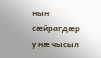нын сæйрагдæр у нæ чысыл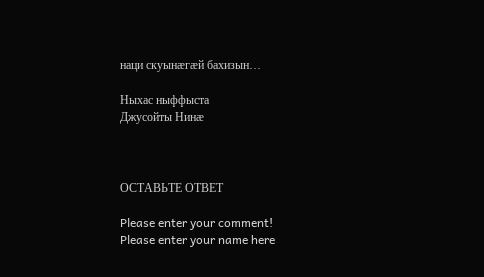наци скуынæгæй бахизын…

Ныхас ныффыста
Джусойты Нинæ



ОСТАВЬТЕ ОТВЕТ

Please enter your comment!
Please enter your name here